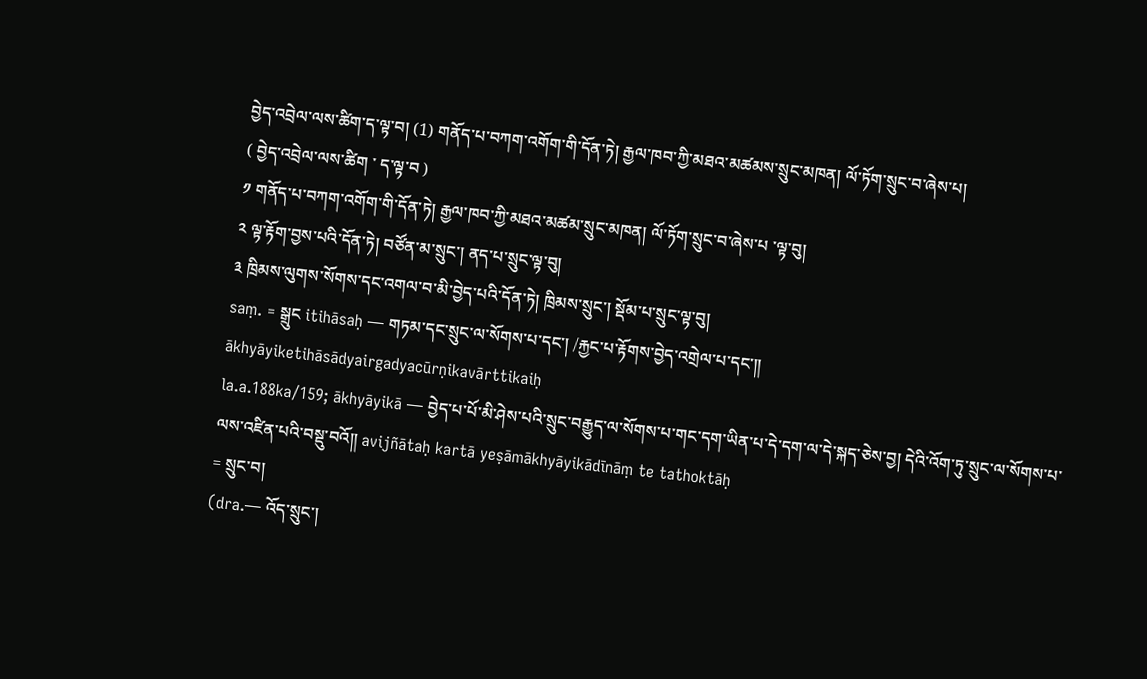བྱེད་འབྲེལ་ལས་ཚིག་ད་ལྟ་བ། (1) གནོད་པ་བཀག་འགོག་གི་དོན་ཏེ། རྒྱལ་ཁབ་ཀྱི་མཐའ་མཚམས་སྲུང་མཁན། ལོ་ཏོག་སྲུང་བ་ཞེས་པ།
( བྱེད་འབྲེལ་ལས་ཚིག ་ ད་ལྟ་བ )
༡ གནོད་པ་བཀག་འགོག་གི་དོན་ཏེ། རྒྱལ་ཁབ་ཀྱི་མཐའ་མཚམ་སྲུང་མཁན། ལོ་ཏོག་སྲུང་བ་ཞེས་པ ་ལྟ་བུ།
༢ ལྟ་རྟོག་བྱས་པའི་དོན་ཏེ། བཙོན་མ་སྲུང་། ནད་པ་སྲུང་ལྟ་བུ།
༣ ཁྲིམས་ལུགས་སོགས་དང་འགལ་བ་མི་བྱེད་པའི་དོན་ཏེ། ཁྲིམས་སྲུང་། སྡོམ་པ་སྲུང་ལྟ་བུ།
saṃ. = སྒྲུང itihāsaḥ — གཏམ་དང་སྲུང་ལ་སོགས་པ་དང་། /རྐྱང་པ་རྟོགས་བྱེད་འགྲེལ་པ་དང་༎ ākhyāyiketihāsādyairgadyacūrṇikavārttikaiḥ
la.a.188ka/159; ākhyāyikā — བྱེད་པ་པོ་མི་ཤེས་པའི་སྲུང་བརྒྱུད་ལ་སོགས་པ་གང་དག་ཡིན་པ་དེ་དག་ལ་དེ་སྐད་ཅེས་བྱ། དེའི་འོག་ཏུ་སྲུང་ལ་སོགས་པ་ལས་འཛིན་པའི་བསྡུ་བའོ༎ avijñātaḥ kartā yeṣāmākhyāyikādīnāṃ te tathoktāḥ
= སྲུང་བ།
(dra.— འོད་སྲུང་།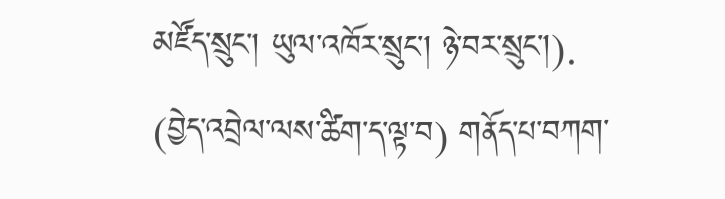མཛོད་སྲུང་། ཡུལ་འཁོར་སྲུང་། ཉེ་བར་སྲུང་།).
(བྱེད་འབྲེལ་ལས་ཚིག་ད་ལྟ་བ) གནོད་པ་བཀག་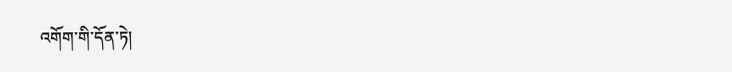འགོག་གི་དོན་ཏེ།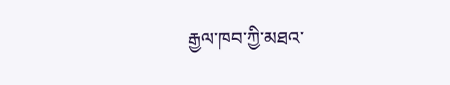རྒྱལ་ཁབ་ཀྱི་མཐའ་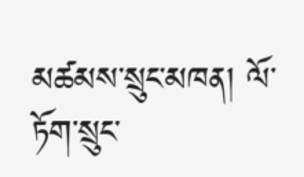མཚམས་སྲུང་མཁན། ལོ་ཏོག་སྲུང་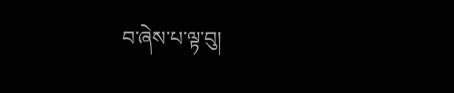བ་ཞེས་པ་ལྟ་བུ།